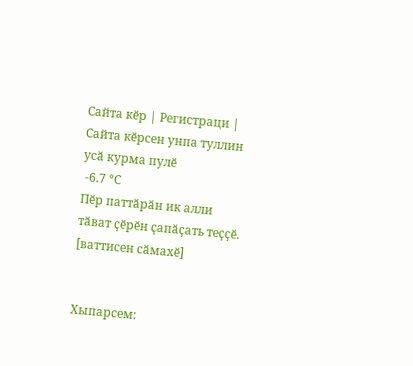Сайта кӗр | Регистраци | Сайта кӗрсен унпа туллин усӑ курма пулӗ
 -6.7 °C
Пӗр паттӑрӑн ик алли тӑват ҫӗрӗн ҫапӑҫать теҫҫӗ.
[ваттисен сӑмахӗ]


Хыпарсем: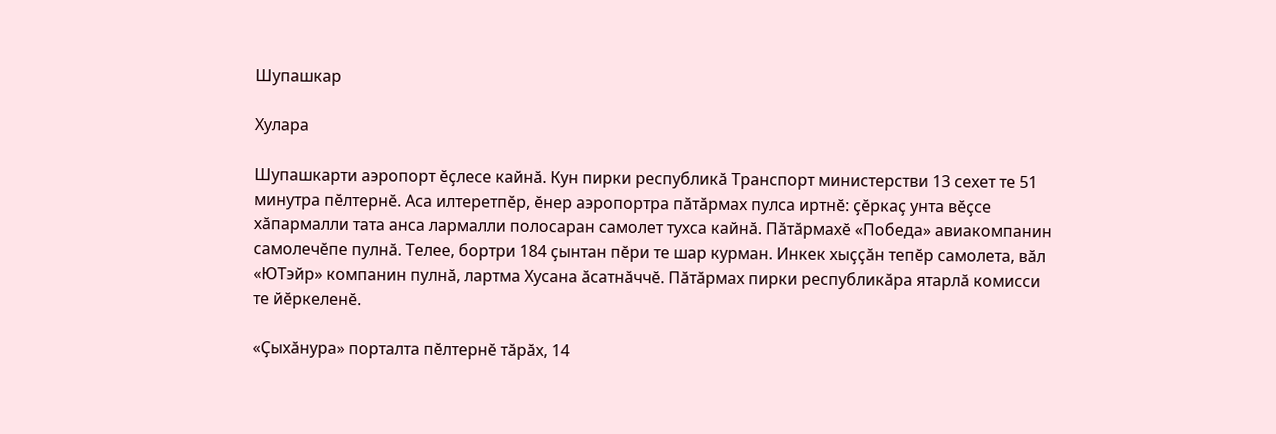Шупашкар

Хулара

Шупашкарти аэропорт ӗҫлесе кайнӑ. Кун пирки республикӑ Транспорт министерстви 13 сехет те 51 минутра пӗлтернӗ. Аса илтеретпӗр, ӗнер аэропортра пӑтӑрмах пулса иртнӗ: ҫӗркаҫ унта вӗҫсе хӑпармалли тата анса лармалли полосаран самолет тухса кайнӑ. Пӑтӑрмахӗ «Победа» авиакомпанин самолечӗпе пулнӑ. Телее, бортри 184 ҫынтан пӗри те шар курман. Инкек хыҫҫӑн тепӗр самолета, вӑл «ЮТэйр» компанин пулнӑ, лартма Хусана ӑсатнӑччӗ. Пӑтӑрмах пирки республикӑра ятарлӑ комисси те йӗркеленӗ.

«Ҫыхӑнура» порталта пӗлтернӗ тӑрӑх, 14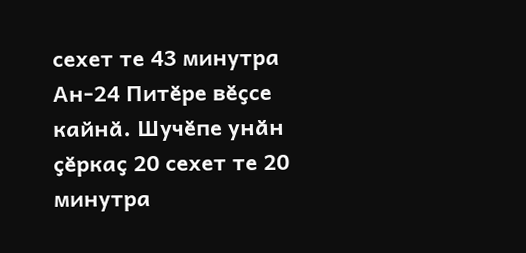сехет те 43 минутра Ан-24 Питӗре вӗҫсе кайнӑ. Шучӗпе унӑн ҫӗркаҫ 20 сехет те 20 минутра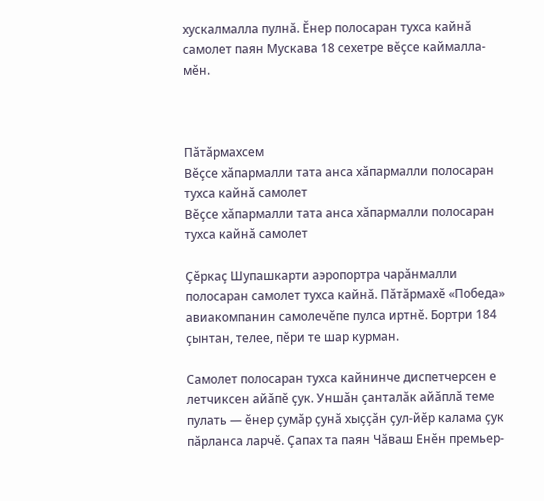хускалмалла пулнӑ. Ӗнер полосаран тухса кайнӑ самолет паян Мускава 18 сехетре вӗҫсе каймалла-мӗн.



Пӑтӑрмахсем
Вӗҫсе хӑпармалли тата анса хӑпармалли полосаран тухса кайнӑ самолет
Вӗҫсе хӑпармалли тата анса хӑпармалли полосаран тухса кайнӑ самолет

Ҫӗркаҫ Шупашкарти аэропортра чарӑнмалли полосаран самолет тухса кайнӑ. Пӑтӑрмахӗ «Победа» авиакомпанин самолечӗпе пулса иртнӗ. Бортри 184 ҫынтан, телее, пӗри те шар курман.

Самолет полосаран тухса кайнинче диспетчерсен е летчиксен айӑпӗ ҫук. Уншӑн ҫанталӑк айӑплӑ теме пулать — ӗнер ҫумӑр ҫунӑ хыҫҫӑн ҫул-йӗр калама ҫук пӑрланса ларчӗ. Ҫапах та паян Чӑваш Енӗн премьер-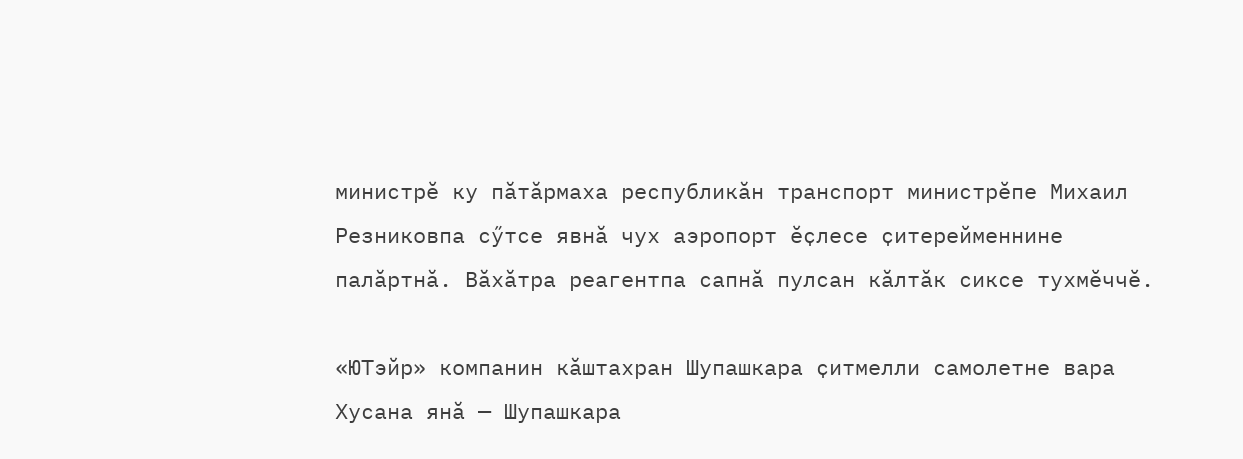министрӗ ку пӑтӑрмаха республикӑн транспорт министрӗпе Михаил Резниковпа сӳтсе явнӑ чух аэропорт ӗҫлесе ҫитерейменнине палӑртнӑ. Вӑхӑтра реагентпа сапнӑ пулсан кӑлтӑк сиксе тухмӗччӗ.

«ЮТэйр» компанин кӑштахран Шупашкара ҫитмелли самолетне вара Хусана янӑ — Шупашкара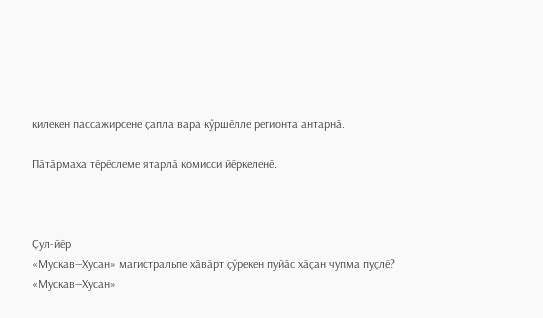килекен пассажирсене ҫапла вара кӳршӗлле регионта антарнӑ.

Пӑтӑрмаха тӗрӗслеме ятарлӑ комисси йӗркеленӗ.



Ҫул-йӗр
«Мускав—Хусан» магистральпе хӑвӑрт ҫӳрекен пуйӑс хӑҫан чупма пуҫлӗ?
«Мускав—Хусан»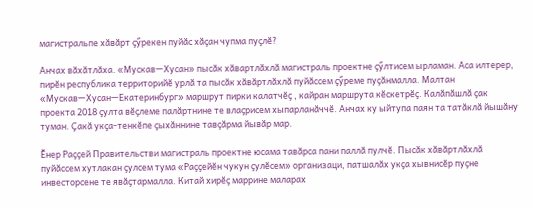магистральпе хӑвӑрт ҫӳрекен пуйӑс хӑҫан чупма пуҫлӗ?

Анчах вӑхӑтлӑха. «Мускав—Хусан» пысӑк хӑвартлӑхлӑ магистраль проектне ҫӳлтисем ырламан. Аса илтерер, пирӗн республика территорийӗ урлӑ та пысӑк хӑвӑртлӑхлӑ пуйӑссем ҫӳреме пуҫӑнмалла. Малтан «Мускав—Хусан—Екатеринбург» маршрут пирки калатчӗҫ , кайран маршрута кӗскетрӗҫ. Калӑпӑшлӑ ҫак проекта 2018 ҫулта вӗҫлеме палӑртнине те влаҫрисем хыпарланӑччӗ. Анчах ку ыйтупа паян та татӑклӑ йышӑну туман. Ҫакӑ укҫа-тенкӗпе ҫыхӑннине тавҫӑрма йывӑр мар.

Ӗнер Раҫҫей Правительстви магистраль проектне юсама тавӑрса пани паллӑ пулчӗ. Пысӑк хӑвӑртлӑхлӑ пуйӑссем хутлакан ҫулсем тума «Раҫҫейӗн чукун ҫулӗсем» организаци, патшалӑх укҫа хывнисӗр пуҫне инвесторсене те явӑҫтармалла. Китай хирӗҫ маррине маларах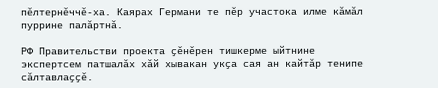пӗлтернӗччӗ-ха. Каярах Германи те пӗр участока илме кӑмӑл пуррине палӑртнӑ.

РФ Правительстви проекта ҫӗнӗрен тишкерме ыйтнине экспертсем патшалӑх хӑй хывакан укҫа сая ан кайтӑр тенипе сӑлтавлаҫҫӗ.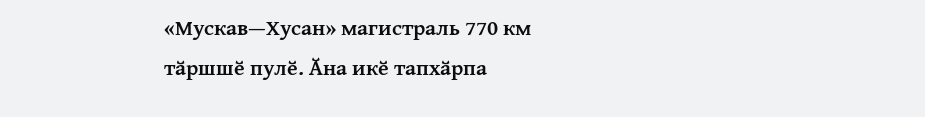«Мускав—Хусан» магистраль 770 км тӑршшӗ пулӗ. Ӑна икӗ тапхӑрпа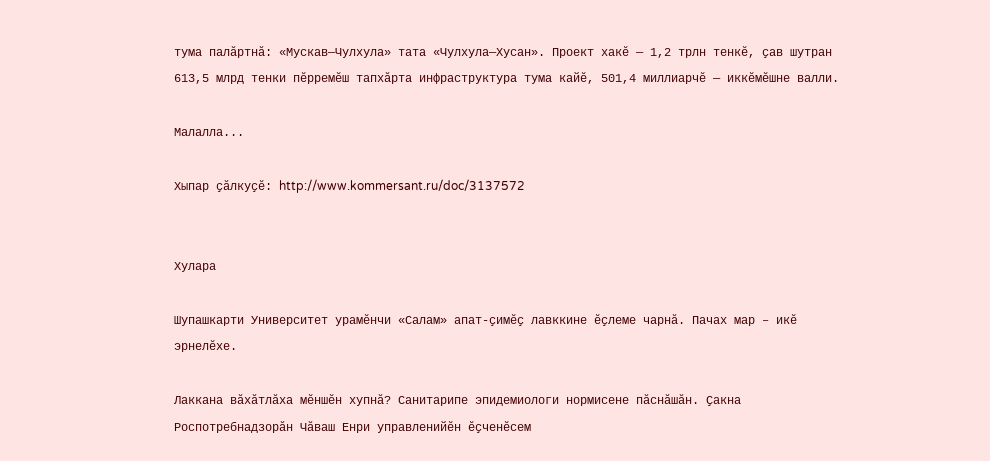тума палӑртнӑ: «Мускав—Чулхула» тата «Чулхула—Хусан». Проект хакӗ — 1,2 трлн тенкӗ, ҫав шутран 613,5 млрд тенки пӗрремӗш тапхӑрта инфраструктура тума кайӗ, 501,4 миллиарчӗ — иккӗмӗшне валли.

Малалла...

Хыпар ҫӑлкуҫӗ: http://www.kommersant.ru/doc/3137572


Хулара

Шупашкарти Университет урамӗнчи «Салам» апат-ҫимӗҫ лавккине ӗҫлеме чарнӑ. Пачах мар – икӗ эрнелӗхе.

Лаккана вӑхӑтлӑха мӗншӗн хупнӑ? Санитарипе эпидемиологи нормисене пӑснӑшӑн. Ҫакна Роспотребнадзорӑн Чӑваш Енри управленийӗн ӗҫченӗсем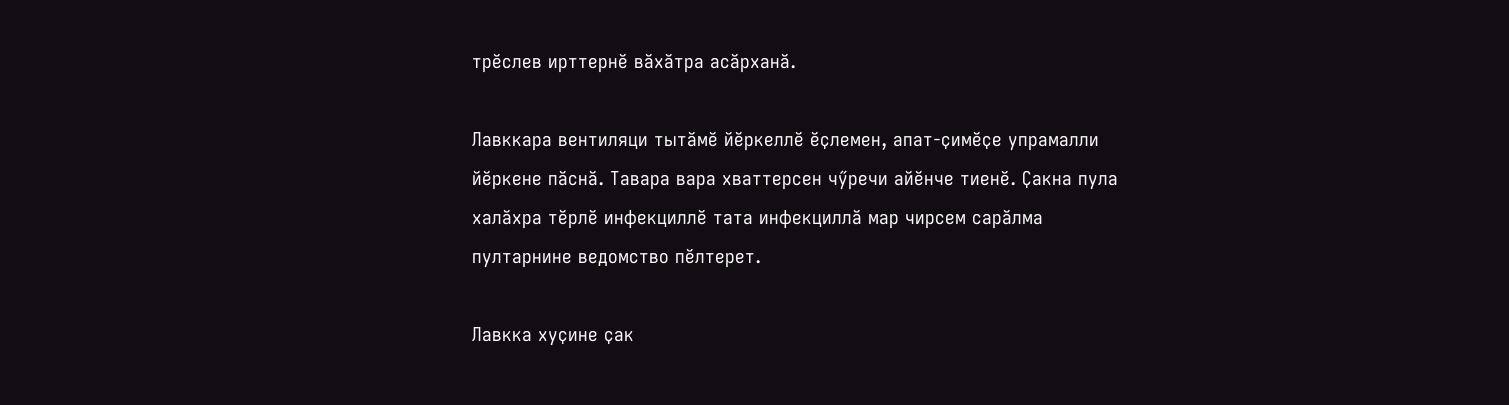трӗслев ирттернӗ вӑхӑтра асӑрханӑ.

Лавккара вентиляци тытӑмӗ йӗркеллӗ ӗҫлемен, апат-ҫимӗҫе упрамалли йӗркене пӑснӑ. Тавара вара хваттерсен чӳречи айӗнче тиенӗ. Ҫакна пула халӑхра тӗрлӗ инфекциллӗ тата инфекциллӑ мар чирсем сарӑлма пултарнине ведомство пӗлтерет.

Лавкка хуҫине ҫак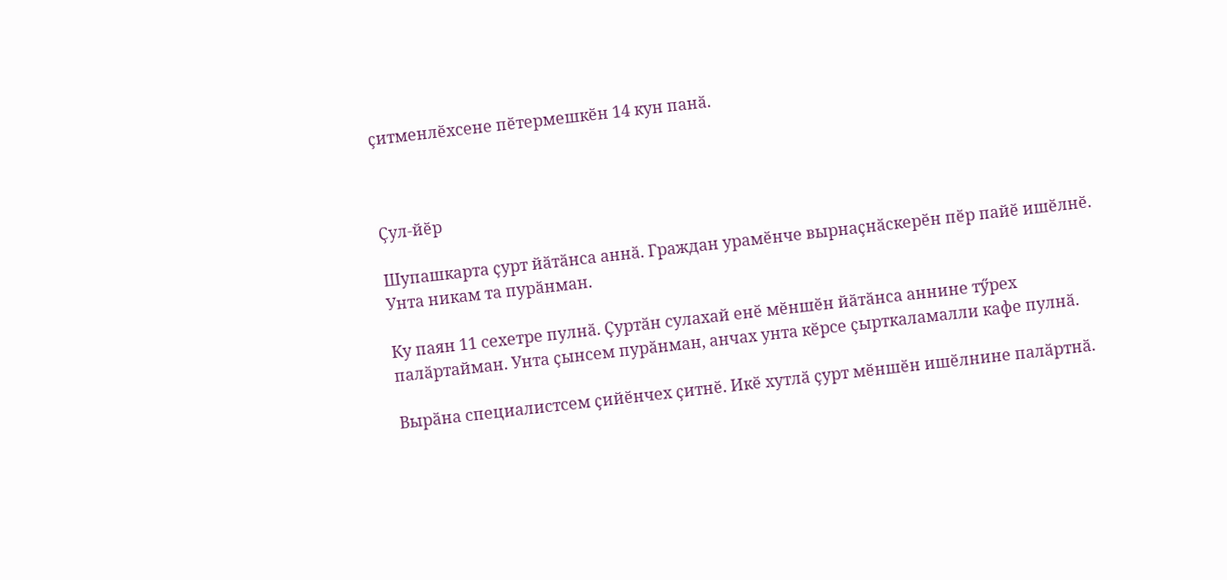ҫитменлӗхсене пӗтермешкӗн 14 кун панӑ.



Ҫул-йӗр

Шупашкарта ҫурт йӑтӑнса аннӑ. Граждан урамӗнче вырнаҫнӑскерӗн пӗр пайӗ ишӗлнӗ. Унта никам та пурӑнман.

Ку паян 11 сехетре пулнӑ. Ҫуртӑн сулахай енӗ мӗншӗн йӑтӑнса аннине тӳрех палӑртайман. Унта ҫынсем пурӑнман, анчах унта кӗрсе ҫырткаламалли кафе пулнӑ.

Вырӑна специалистсем ҫийӗнчех ҫитнӗ. Икӗ хутлӑ ҫурт мӗншӗн ишӗлнине палӑртнӑ.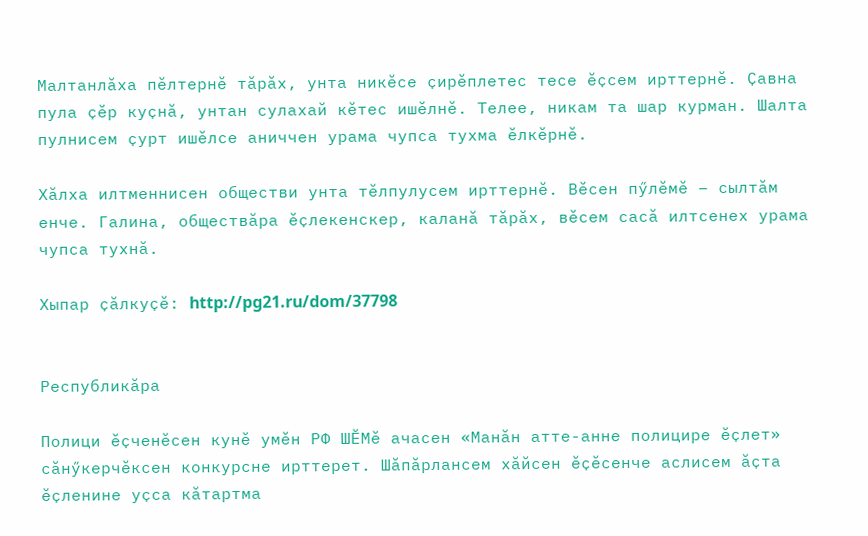Малтанлӑха пӗлтернӗ тӑрӑх, унта никӗсе ҫирӗплетес тесе ӗҫсем ирттернӗ. Ҫавна пула ҫӗр куҫнӑ, унтан сулахай кӗтес ишӗлнӗ. Телее, никам та шар курман. Шалта пулнисем ҫурт ишӗлсе аниччен урама чупса тухма ӗлкӗрнӗ.

Хӑлха илтменнисен обществи унта тӗлпулусем ирттернӗ. Вӗсен пӳлӗмӗ – сылтӑм енче. Галина, обществӑра ӗҫлекенскер, каланӑ тӑрӑх, вӗсем сасӑ илтсенех урама чупса тухнӑ.

Хыпар ҫӑлкуҫӗ: http://pg21.ru/dom/37798


Республикӑра

Полици ӗҫченӗсен кунӗ умӗн РФ ШӖМӗ ачасен «Манӑн атте-анне полицире ӗҫлет» сӑнӳкерчӗксен конкурсне ирттерет. Шӑпӑрлансем хӑйсен ӗҫӗсенче аслисем ӑҫта ӗҫленине уҫса кӑтартма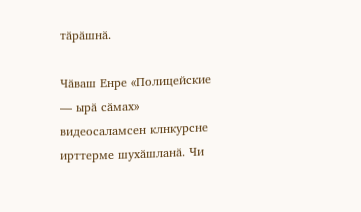тӑрӑшнӑ.

Чӑваш Енре «Полицейские — ырӑ сӑмах» видеосаламсен клнкурсне ирттерме шухӑшланӑ. Чи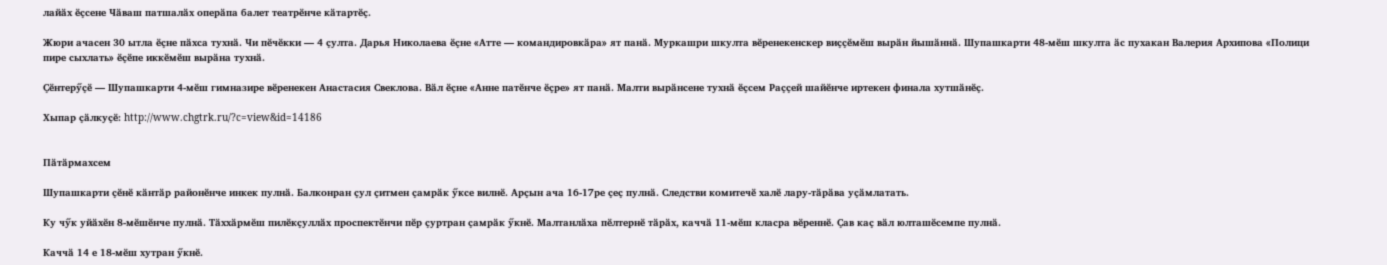лайӑх ӗҫсене Чӑваш патшалӑх оперӑпа балет театрӗнче кӑтартӗҫ.

Жюри ачасен 30 ытла ӗҫне пӑхса тухнӑ. Чи пӗчӗкки — 4 ҫулта. Дарья Николаева ӗҫне «Атте — командировкӑра» ят панӑ. Муркашри шкулта вӗренекенскер виҫҫӗмӗш вырӑн йышӑннӑ. Шупашкарти 48-мӗш шкулта ӑс пухакан Валерия Архипова «Полици пире сыхлать» ӗҫӗпе иккӗмӗш вырӑна тухнӑ.

Ҫӗнтерӳҫӗ — Шупашкарти 4-мӗш гимназире вӗренекен Анастасия Свеклова. Вӑл ӗҫне «Анне патӗнче ӗҫре» ят панӑ. Малти вырӑнсене тухнӑ ӗҫсем Раҫҫей шайӗнче иртекен финала хутшӑнӗҫ.

Хыпар ҫӑлкуҫӗ: http://www.chgtrk.ru/?c=view&id=14186


Пӑтӑрмахсем

Шупашкарти ҫӗнӗ кӑнтӑр районӗнче инкек пулнӑ. Балконран ҫул ҫитмен ҫамрӑк ӳксе вилнӗ. Арҫын ача 16-17ре ҫеҫ пулнӑ. Следстви комитечӗ халӗ лару-тӑрӑва уҫӑмлатать.

Ку чӳк уйӑхӗн 8-мӗшӗнче пулнӑ. Тӑххӑрмӗш пилӗкҫуллӑх проспектӗнчи пӗр ҫуртран ҫамрӑк ӳкнӗ. Малтанлӑха пӗлтернӗ тӑрӑх, каччӑ 11-мӗш класра вӗреннӗ. Ҫав каҫ вӑл юлташӗсемпе пулнӑ.

Каччӑ 14 е 18-мӗш хутран ӳкнӗ.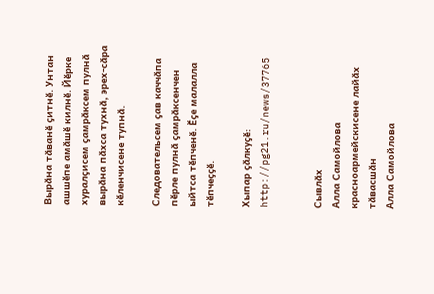Вырӑна тӑванӗ ҫитнӗ. Унтан ашшӗпе амӑшӗ килнӗ. Йӗрке хуралҫисем ҫамрӑксем пулнӑ вырӑна пӑхса тухнӑ, эрех-сӑра кӗленчисене тупнӑ.

Следовательсем ҫав каччӑпа пӗрле пулнӑ ҫамрӑксенчен ыйтса тӗпченӗ. Ӗҫе малалла тӗпчеҫҫӗ.

Хыпар ҫӑлкуҫӗ: http://pg21.ru/news/37765


Сывлӑх
Алла Самойлова красноармейскисене лайӑх тӑвасшӑн
Алла Самойлова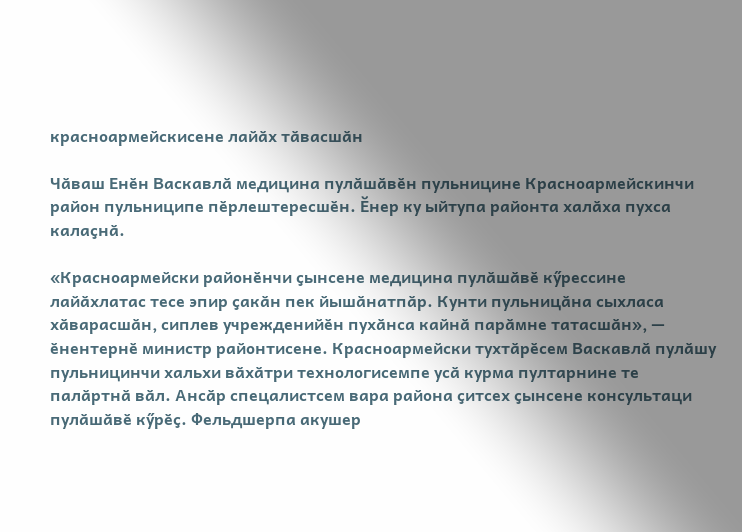красноармейскисене лайӑх тӑвасшӑн

Чӑваш Енӗн Васкавлӑ медицина пулӑшӑвӗн пульницине Красноармейскинчи район пульниципе пӗрлештересшӗн. Ӗнер ку ыйтупа районта халӑха пухса калаҫнӑ.

«Красноармейски районӗнчи ҫынсене медицина пулӑшӑвӗ кӳрессине лайӑхлатас тесе эпир ҫакӑн пек йышӑнатпӑр. Кунти пульницӑна сыхласа хӑварасшӑн, сиплев учрежденийӗн пухӑнса кайнӑ парӑмне татасшӑн», — ӗнентернӗ министр районтисене. Красноармейски тухтӑрӗсем Васкавлӑ пулӑшу пульницинчи хальхи вӑхӑтри технологисемпе усӑ курма пултарнине те палӑртнӑ вӑл. Ансӑр спецалистсем вара района ҫитсех ҫынсене консультаци пулӑшӑвӗ кӳрӗҫ. Фельдшерпа акушер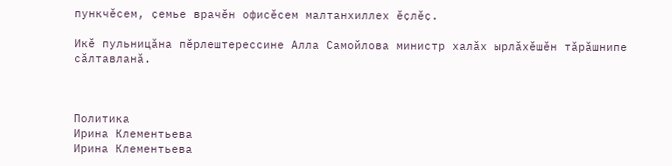пункчӗсем, ҫемье врачӗн офисӗсем малтанхиллех ӗҫлӗҫ.

Икӗ пульницӑна пӗрлештерессине Алла Самойлова министр халӑх ырлӑхӗшӗн тӑрӑшнипе сӑлтавланӑ.



Политика
Ирина Клементьева
Ирина Клементьева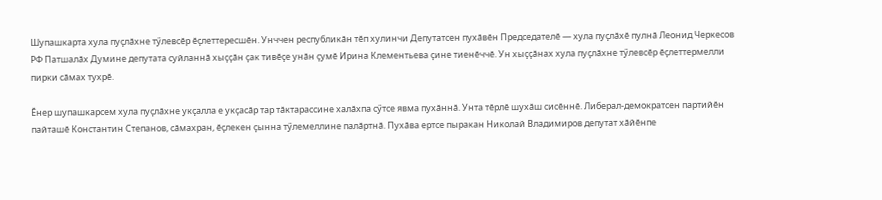Шупашкарта хула пуҫлӑхне тӳлевсӗр ӗҫлеттересшӗн. Унччен республикӑн тӗп хулинчи Депутатсен пухӑвӗн Председателӗ — хула пуҫлӑхӗ пулнӑ Леонид Черкесов РФ Патшалӑх Думине депутата суйланнӑ хыҫҫӑн ҫак тивӗҫе унӑн ҫумӗ Ирина Клементьева ҫине тиенӗччӗ. Ун хыҫҫӑнах хула пуҫлӑхне тӳлевсӗр ӗҫлеттермелли пирки сӑмах тухрӗ.

Ӗнер шупашкарсем хула пуҫлӑхне укҫалла е укҫасӑр тар тӑктарассине халӑхпа сӳтсе явма пухӑннӑ. Унта тӗрлӗ шухӑш сисӗннӗ. Либерал-демократсен партийӗн пайташӗ Константин Степанов, сӑмахран, ӗҫлекен ҫынна тӳлемеллине палӑртнӑ. Пухӑва ертсе пыракан Николай Владимиров депутат хӑйӗнпе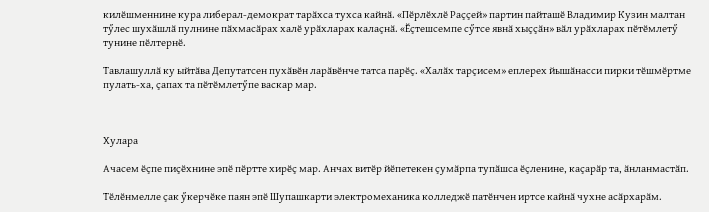килӗшменнине кура либерал-демократ тарӑхса тухса кайнӑ. «Пӗрлӗхлӗ Раҫҫей» партин пайташӗ Владимир Кузин малтан тӳлес шухӑшлӑ пулнине пӑхмасӑрах халӗ урӑхларах калаҫнӑ. «Ӗҫтешсемпе сӳтсе явнӑ хыҫҫӑн» вӑл урӑхларах пӗтӗмлетӳ тунине пӗлтернӗ.

Тавлашуллӑ ку ыйтӑва Депутатсен пухӑвӗн ларӑвӗнче татса парӗҫ. «Халӑх тарҫисем» еплерех йышӑнасси пирки тӗшмӗртме пулать-ха, ҫапах та пӗтӗмлетӳпе васкар мар.



Хулара

Ачасем ӗҫпе пиҫӗхнине эпӗ пӗртте хирӗҫ мар. Анчах витӗр йӗпетекен ҫумӑрпа тупӑшса ӗҫленине, каҫарӑр та, ӑнланмастӑп.

Тӗлӗнмелле ҫак ӳкерчӗке паян эпӗ Шупашкарти электромеханика колледжӗ патӗнчен иртсе кайнӑ чухне асӑрхарӑм.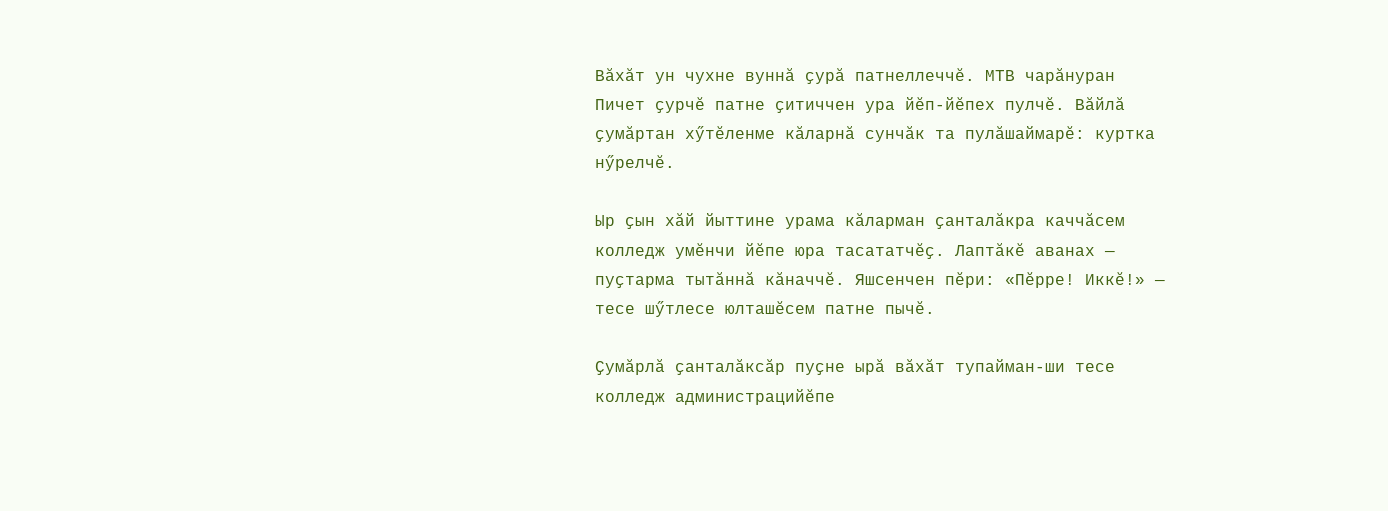Вӑхӑт ун чухне вуннӑ ҫурӑ патнеллеччӗ. МТВ чарӑнуран Пичет ҫурчӗ патне ҫитиччен ура йӗп-йӗпех пулчӗ. Вӑйлӑ ҫумӑртан хӳтӗленме кӑларнӑ сунчӑк та пулӑшаймарӗ: куртка нӳрелчӗ.

Ыр ҫын хӑй йыттине урама кӑларман ҫанталӑкра каччӑсем колледж умӗнчи йӗпе юра тасататчӗҫ. Лаптӑкӗ аванах — пуҫтарма тытӑннӑ кӑначчӗ. Яшсенчен пӗри: «Пӗрре! Иккӗ!» — тесе шӳтлесе юлташӗсем патне пычӗ.

Ҫумӑрлӑ ҫанталӑксӑр пуҫне ырӑ вӑхӑт тупайман-ши тесе колледж администрацийӗпе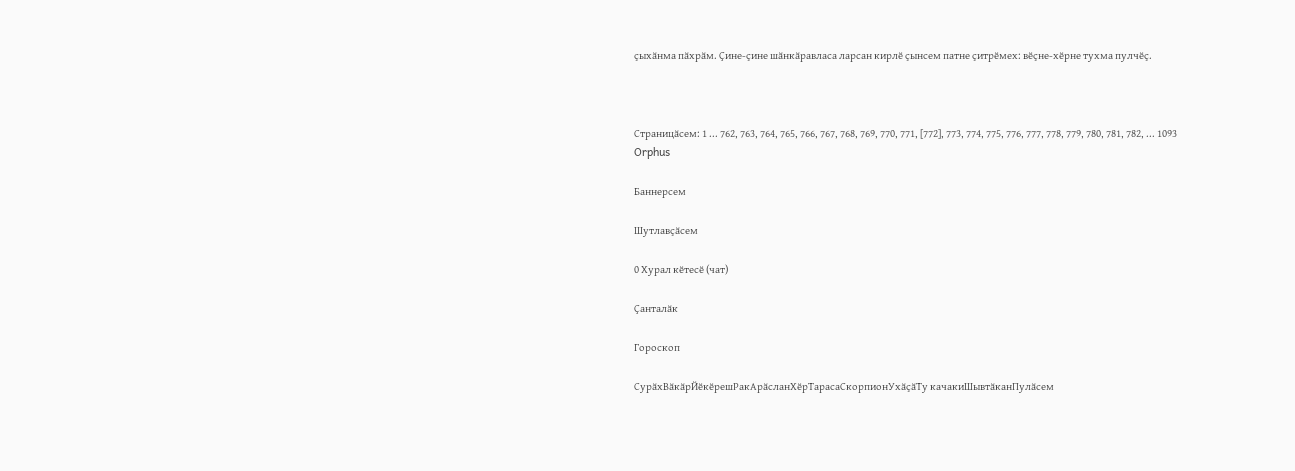ҫыхӑнма пӑхрӑм. Ҫине-ҫине шӑнкӑравласа ларсан кирлӗ ҫынсем патне ҫитрӗмех: вӗҫне-хӗрне тухма пулчӗҫ.



Страницӑсем: 1 ... 762, 763, 764, 765, 766, 767, 768, 769, 770, 771, [772], 773, 774, 775, 776, 777, 778, 779, 780, 781, 782, ... 1093
Orphus

Баннерсем

Шутлавҫӑсем

0 Хурал кӗтесӗ (чат)

Ҫанталӑк

Гороскоп

СурӑхВӑкӑрЙӗкӗрешРакАрӑсланХӗрТарасаСкорпионУхӑҫӑТу качакиШывтӑканПулӑсем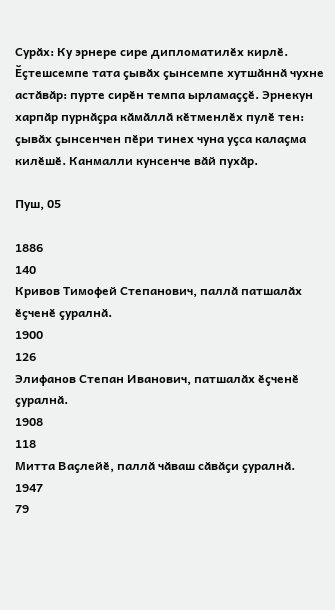Сурӑх: Ку эрнере сире дипломатилӗх кирлӗ. Ӗҫтешсемпе тата ҫывӑх ҫынсемпе хутшӑннӑ чухне астӑвӑр: пурте сирӗн темпа ырламаҫҫӗ. Эрнекун харпӑр пурнӑҫра кӑмӑллӑ кӗтменлӗх пулӗ тен: ҫывӑх ҫынсенчен пӗри тинех чуна уҫса калаҫма килӗшӗ. Канмалли кунсенче вӑй пухӑр.

Пуш, 05

1886
140
Кривов Тимофей Степанович, паллӑ патшалӑх ӗҫченӗ ҫуралнӑ.
1900
126
Элифанов Степан Иванович, патшалӑх ӗҫченӗ ҫуралнӑ.
1908
118
Митта Ваҫлейӗ, паллӑ чӑваш сӑвӑҫи ҫуралнӑ.
1947
79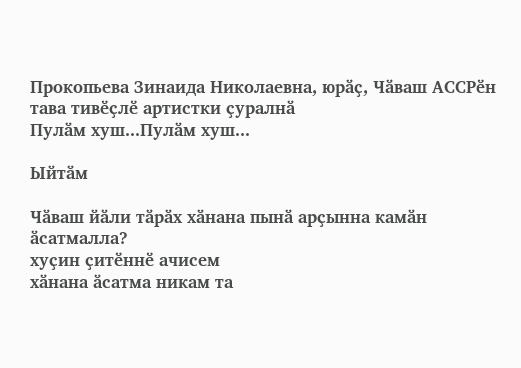Прокопьева Зинаида Николаевна, юрӑҫ, Чӑваш АССРӗн тава тивӗҫлӗ артистки ҫуралнӑ
Пулӑм хуш...Пулӑм хуш...

Ыйтӑм

Чӑваш йӑли тӑрӑх хӑнана пынӑ арҫынна камӑн ӑсатмалла?
хуҫин ҫитӗннӗ ачисем
хӑнана ӑсатма никам та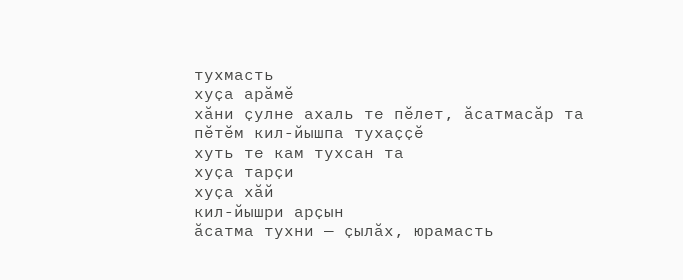тухмасть
хуҫа арӑмӗ
хӑни ҫулне ахаль те пӗлет, ӑсатмасӑр та
пӗтӗм кил-йышпа тухаҫҫӗ
хуть те кам тухсан та
хуҫа тарҫи
хуҫа хӑй
кил-йышри арҫын
ӑсатма тухни — ҫылӑх, юрамасть